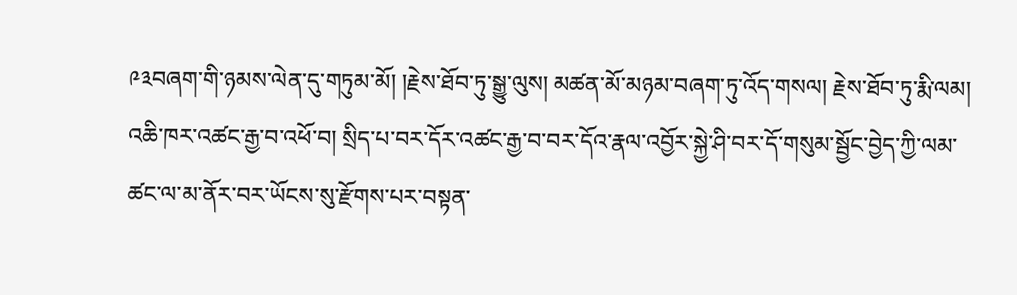༩༣བཞག་གི་ཉམས་ལེན་དུ་གཏུམ་མོ། །རྗེས་ཐོབ་ཏུ་སྒྱུ་ལུས། མཚན་མོ་མཉམ་བཞག་ཏུ་འོད་གསལ། རྗེས་ཐོབ་ཏུ་རྨི་ལམ། འཆི་ཁར་འཚང་རྒྱ་བ་འཕོ་བ། སྲིད་པ་བར་དོར་འཚང་རྒྱ་བ་བར་དོའ་རྣལ་འབྱོར་སྐྱེ་ཤི་བར་དོ་གསུམ་སྦྱོང་བྱེད་ཀྱི་ལམ་ཚང་ལ་མ་ནོར་བར་ཡོངས་སུ་རྫོགས་པར་བསྟན་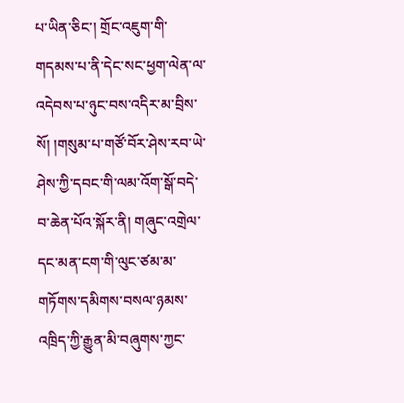པ་ཡིན་ཅིང་། གྲོང་འཇུག་གི་གདམས་པ་ནི་དེང་སང་ཕྱག་ལེན་ལ་འདེབས་པ་ཉུང་བས་འདིར་མ་བྲིས་སོ། །གསུམ་པ་གཙོ་བོར་ཤེས་རབ་ཡེ་ཤེས་ཀྱི་དབང་གི་ལམ་འོག་སྒོ་བདེ་བ་ཆེན་པོའ་སྐོར་ནི། གཞུང་འགྲེལ་དང་མན་ངག་གི་ལུང་ཙམ་མ་གཏོགས་དམིགས་བསལ་ཉམས་འཁྲིད་ཀྱི་རྒྱུན་མི་བཞུགས་ཀྱང་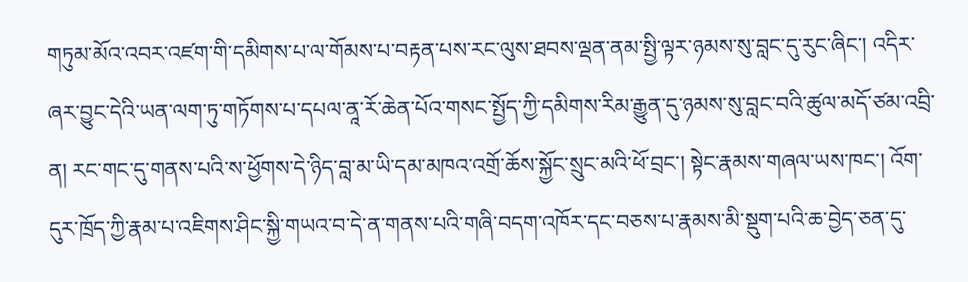གཏུམ་མོའ་འབར་འཛག་གི་དམིགས་པ་ལ་གོམས་པ་བརྟན་པས་རང་ལུས་ཐབས་ལྡན་ནམ་སྤྱི་ལྟར་ཉམས་སུ་བླང་དུ་རུང་ཞིང་། འདིར་ཞར་བྱུང་དེའི་ཡན་ལག་ཏུ་གཏོགས་པ་དཔལ་ནཱ་རོ་ཆེན་པོའ་གསང་སྤྱོད་ཀྱི་དམིགས་རིམ་རྒྱུན་དུ་ཉམས་སུ་བླང་བའི་ཚུལ་མདོ་ཙམ་འབྲི་ན། རང་གང་དུ་གནས་པའི་ས་ཕྱོགས་དེ་ཉིད་བླ་མ་ཡི་དམ་མཁའ་འགྲོ་ཆོས་སྐྱོང་སྲུང་མའི་ཕོ་བྲང་། སྟེང་རྣམས་གཞལ་ཡས་ཁང་། འོག་དུར་ཁྲོད་ཀྱི་རྣམ་པ་འཇིགས་ཤིང་སྐྱི་གཡའ་བ་དེ་ན་གནས་པའི་གཞི་བདག་འཁོར་དང་བཅས་པ་རྣམས་མི་སྡུག་པའི་ཆ་བྱེད་ཅན་དུ་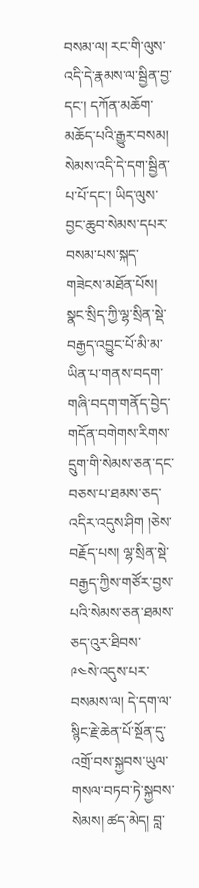བསམ་ལ། རང་གི་ལུས་འདི་དེ་རྣམས་ལ་སྦྱིན་བྱ་དང་། དཀོན་མཆོག་མཆོད་པའི་རྒྱུར་བསམ། སེམས་འདི་དེ་དག་སྦྱིན་པ་པོ་དང་། ཡིད་ལུས་བྱང་ཆུབ་སེམས་དཔར་བསམ་པས་སྐད་གཟེངས་མཐོན་པོས། སྣང་སྲིད་ཀྱི་ལྷ་སྲིན་སྡེ་བརྒྱད་འབྱུང་པོ་མི་མ་ཡིན་པ་གནས་བདག་གཞི་བདག་གནོད་བྱེད་གདོན་བགེགས་རིགས་དྲུག་གི་སེམས་ཅན་དང་བཅས་པ་ཐམས་ཅད་འདིར་འདུས་ཤིག །ཅེས་བརྗོད་པས། ལྷ་སྲིན་སྡེ་བརྒྱད་ཀྱིས་གཙོར་བྱས་པའི་སེམས་ཅན་ཐམས་ཅད་འུར་ཐིབས་
༩༤སེ་འདུས་པར་བསམས་ལ། དེ་དག་ལ་སྙིང་རྗེ་ཆེན་པོ་སྔོན་དུ་འགྲོ་བས་སྐྱབས་ཡུལ་གསལ་བཏབ་ཏེ་སྐྱབས་སེམས། ཚད་མེད། བླ་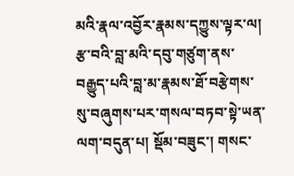མའི་རྣལ་འབྱོར་རྣམས་དཀྱུས་ལྟར་ལ། རྩ་བའི་བླ་མའི་དབུ་གཙུག་ནས་བརྒྱུད་པའི་བླ་མ་རྣམས་ཐོ་བརྩེགས་སུ་བཞུགས་པར་གསལ་བཏབ་སྟེ་ཡན་ལག་བདུན་པ། སྡོམ་བཟུང་། གསང་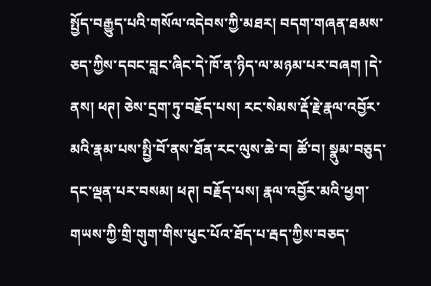སྤྱོད་བརྒྱུད་པའི་གསོལ་འདེབས་ཀྱི་མཐར། བདག་གཞན་ཐམས་ཅད་ཀྱིས་དབང་བླང་ཞིང་དེ་ཁོ་ན་ཉིད་ལ་མཉམ་པར་བཞག །དེ་ནས། ཕཊ། ཅེས་དྲག་ཏུ་བརྗོད་པས། རང་སེམས་རྡོ་རྗེ་རྣལ་འབྱོར་མའི་རྣམ་པས་སྤྱི་བོ་ནས་ཐོན་རང་ལུས་ཆེ་བ། ཚོ་བ། སྣུམ་བཅུད་དང་ལྡན་པར་བསམ། ཕཊ། བརྗོད་པས། རྣལ་འབྱོར་མའི་ཕྱག་གཡས་ཀྱི་གྲི་གུག་གིས་ཕུང་པོའ་ཐོད་པ་རྦད་ཀྱིས་བཅད་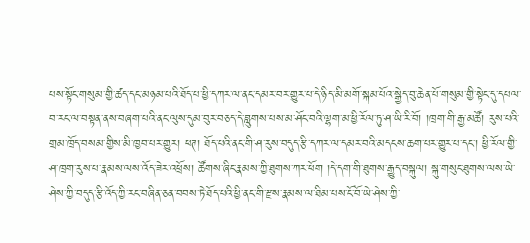པས་སྟོང་གསུམ་གྱི་ཚད་དང་མཉམ་པའི་ཐོད་པ་ཕྱི་དཀར་ལ་ནང་དམར་བར་གྱུར་པ་དེ་ཉིད་མི་མགོ་སྐམ་པོའ་སྒྱེད་བུ་ཆེན་པོ་གསུམ་གྱི་སྟེང་དུ་དཔལ་བ་རང་ལ་བསྟན་ནས་བཞག་པའི་ནང་ལུས་དུམ་བུར་བཅད་དེ་བླུགས་པས་མ་ཤོང་བའི་ལྷག་མ་ཕྱི་རོལ་ཏུ་ཤ་ཡི་རི་བོ། །ཁྲག་གི་རྒྱ་མཚོ། རུས་པའི་གྲམ་ཁྲོད་བསམ་གྱིས་མི་ཁྱབ་པར་གྱུར། ཕཊ། ཐོད་པའི་ནང་གི་ཤ་རུས་བདུད་རྩི་དཀར་ལ་དམར་བའི་མདངས་ཆག་པར་གྱུར་པ་དང་། ཕྱི་རོལ་གྱི་ཤ་ཁྲག་རུས་པ་རྣམས་ལས་འོད་ཟེར་འཕྲོས། ཚོགས་ཞིང་རྣམས་ཀྱི་ཐུགས་ཀར་ཕོག །དེ་དག་གི་ཐུགས་རྒྱུད་བསྐུལ། སྐུ་གསུང་ཐུགས་ལས་ཡེ་ཤེས་ཀྱི་བདུད་རྩི་འོད་ཀྱི་རང་བཞིན་ཅན་བབས་ཏེ་ཐོད་པའི་ཕྱི་ནང་གི་རྫས་རྣམས་ལ་ཐིམ་པས་ངོ་བོ་ཡེ་ཤེས་ཀྱི་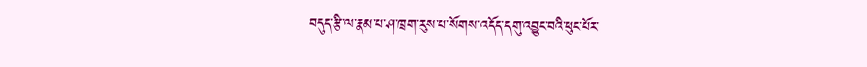བདུད་རྩི་ལ་རྣམ་པ་ཤ་ཁྲག་རུས་པ་སོགས་འདོད་དགུ་འབྱུང་བའི་ཕུང་པོར་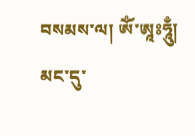བསམས་ལ། ༀ་ཨཱཿཧཱུྃ། མང་དུ་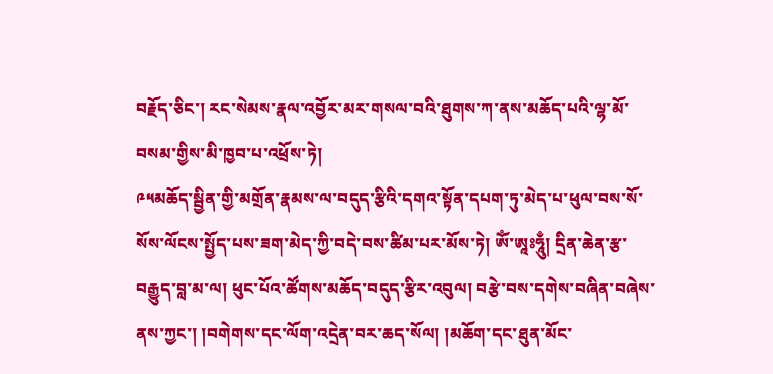བརྗོད་ཅིང་། རང་སེམས་རྣལ་འབྱོར་མར་གསལ་བའི་ཐུགས་ཀ་ནས་མཆོད་པའི་ལྷ་མོ་བསམ་གྱིས་མི་ཁྱབ་པ་འཕྲོས་ཏེ།
༩༥མཆོད་སྦྱིན་གྱི་མགྲོན་རྣམས་ལ་བདུད་རྩིའི་དགའ་སྟོན་དཔག་ཏུ་མེད་པ་ཕུལ་བས་སོ་སོས་ལོངས་སྤྱོད་པས་ཟག་མེད་ཀྱི་བདེ་བས་ཚིམ་པར་མོས་ཏེ། ༀ་ཨཱཿཧཱུྃ། དྲིན་ཆེན་རྩ་བརྒྱུད་བླ་མ་ལ། ཕུང་པོའ་ཚོགས་མཆོད་བདུད་རྩིར་འབུལ། བརྩེ་བས་དགེས་བཞིན་བཞེས་ནས་ཀྱང་། །བགེགས་དང་ལོག་འདྲེན་བར་ཆད་སོལ། །མཆོག་དང་ཐུན་མོང་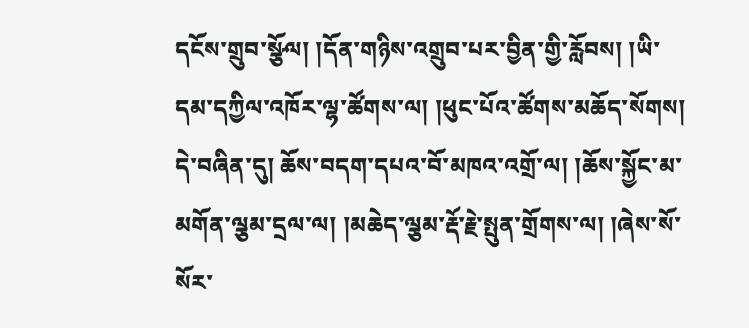དངོས་གྲུབ་སྩོལ། །དོན་གཉིས་འགྲུབ་པར་བྱིན་གྱི་རློབས། །ཡི་དམ་དཀྱིལ་འཁོར་ལྷ་ཚོགས་ལ། །ཕུང་པོའ་ཚོགས་མཆོད་སོགས། དེ་བཞིན་དུ། ཆོས་བདག་དཔའ་བོ་མཁའ་འགྲོ་ལ། །ཆོས་སྐྱོང་མ་མགོན་ལྕམ་དྲལ་ལ། །མཆེད་ལྕམ་རྡོ་རྗེ་སྤུན་གྲོགས་ལ། །ཞེས་སོ་སོར་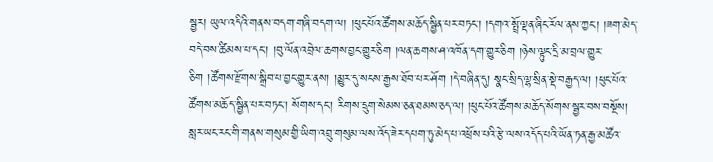སྦྱར། ཡུལ་འདིའི་གནས་བདག་གཞི་བདག་ལ། །ཕུང་པོའ་ཚོགས་མཆོད་སྦྱིན་པར་བཏང་། །དགའ་སྤྲོ་ལྡན་ཞིང་རོལ་ནས་ཀྱང་། །ཟག་མེད་བདེ་བས་ཚིམས་པ་དང་། །བུ་ལོན་འབྲེལ་ཆགས་བྱང་གྱུར་ཅིག །ལན་ཆགས་ཤ་འཁོན་དག་གྱུར་ཅིག །ཉེས་ལྟུང་དྲི་མ་བྲལ་གྱུར་ཅིག །ཚོགས་རྫོགས་སྒྲིབ་པ་བྱང་གྱུར་ནས། །མྱུར་དུ་སངས་རྒྱས་ཐོབ་པར་ཤོག །དེ་བཞིན་དུ། སྣང་སྲིད་ལྷ་སྲིན་སྡེ་བརྒྱད་ལ། །ཕུང་པོའ་ཚོགས་མཆོད་སྦྱིན་པར་བཏང་། སོགས་དང་། རིགས་དྲུག་སེམས་ཅན་ཐམས་ཅད་ལ། །ཕུང་པོའ་ཚོགས་མཆོད་སོགས་སྦྱར་བས་བསྔོས། སླར་ཡང་རང་གི་གནས་གསུམ་གྱི་ཡིག་འབྲུ་གསུམ་ལས་འོད་ཟེར་དཔག་ཏུ་མེད་པ་འཕྲོས་པའི་རྩེ་ལས་འདོད་པའི་ཡོན་ཏན་རྒྱ་མཚོའ་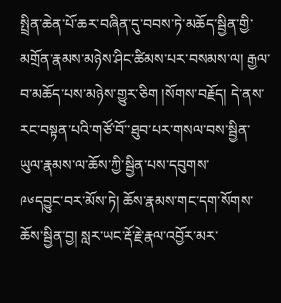སྤྲིན་ཆེན་པོ་ཆར་བཞིན་དུ་བབས་ཏེ་མཆོད་སྦྱིན་གྱི་མགྲོན་རྣམས་མཉེས་ཤིང་ཚིམས་པར་བསམས་ལ། རྒྱལ་བ་མཆོད་པས་མཉེས་གྱུར་ཅིག །སོགས་བརྗོད། དེ་ནས་རང་བསྟན་པའི་གཙོ་བོ་་ཐུབ་པར་གསལ་བས་སྦྱིན་ཡུལ་རྣམས་ལ་ཆོས་ཀྱི་སྦྱིན་པས་དབུགས་
༩༦དབྱུང་བར་མོས་ཏེ། ཆོས་རྣམས་གང་དག་སོགས་ཆོས་སྦྱིན་བྱ། སླར་ཡང་རྡོ་རྗེ་རྣལ་འབྱོར་མར་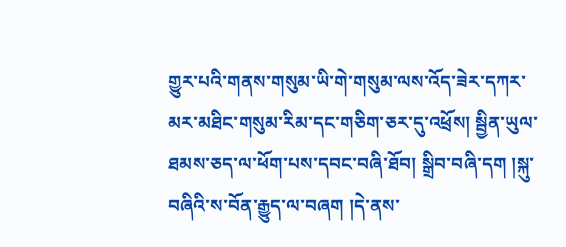གྱུར་པའི་གནས་གསུམ་ཡི་གེ་གསུམ་ལས་འོད་ཟེར་དཀར་མར་མཐིང་གསུམ་རིམ་དང་གཅིག་ཅར་དུ་འཕྲོས། སྦྱིན་ཡུལ་ཐམས་ཅད་ལ་ཕོག་པས་དབང་བཞི་ཐོབ། སྒྲིབ་བཞི་དག །སྐུ་བཞིའི་ས་བོན་རྒྱུད་ལ་བཞག །དེ་ནས་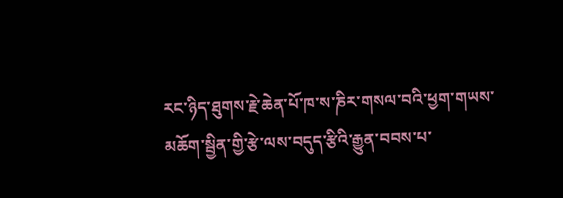རང་ཉིད་ཐུགས་རྗེ་ཆེན་པོ་ཁ་ས་ཎིར་གསལ་བའི་ཕྱག་གཡས་མཆོག་སྦྱིན་གྱི་རྩེ་ལས་བདུད་རྩིའི་རྒྱུན་བབས་པ་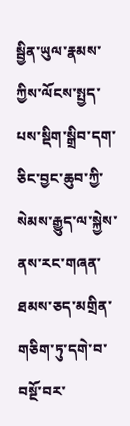སྦྱིན་ཡུལ་རྣམས་ཀྱིས་ལོངས་སྤྱད་པས་སྡིག་སྒྲིབ་དག་ཅིང་བྱང་ཆུབ་ཀྱི་སེམས་རྒྱུད་ལ་སྐྱེས་ནས་རང་གཞན་ཐམས་ཅད་མགྲིན་གཅིག་ཏུ་དགེ་བ་བསྔོ་བར་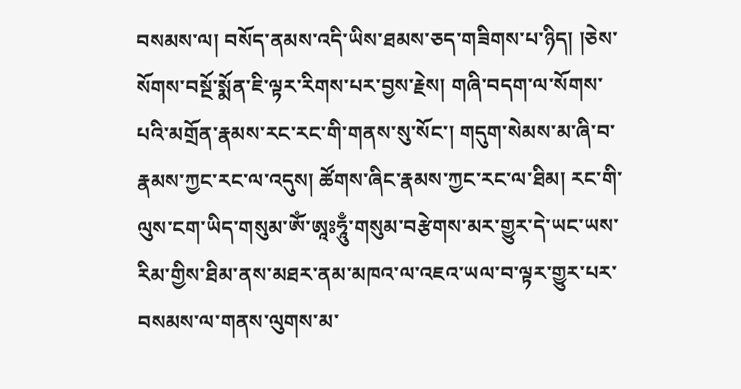བསམས་ལ། བསོད་ནམས་འདི་ཡིས་ཐམས་ཅད་གཟིགས་པ་ཉིད། །ཅེས་སོགས་བསྔོ་སྨོན་ཇི་ལྟར་རིགས་པར་བྱས་རྗེས། གཞི་བདག་ལ་སོགས་པའི་མགྲོན་རྣམས་རང་རང་གི་གནས་སུ་སོང་། གདུག་སེམས་མ་ཞི་བ་རྣམས་ཀྱང་རང་ལ་འདུས། ཚོགས་ཞིང་རྣམས་ཀྱང་རང་ལ་ཐིམ། རང་གི་ལུས་ངག་ཡིད་གསུམ་ༀ་ཨཱཿཧཱུྃ་གསུམ་བརྩེགས་མར་གྱུར་དེ་ཡང་ཡས་རིམ་གྱིས་ཐིམ་ནས་མཐར་ནམ་མཁའ་ལ་འཇའ་ཡལ་བ་ལྟར་གྱུར་པར་བསམས་ལ་གནས་ལུགས་མ་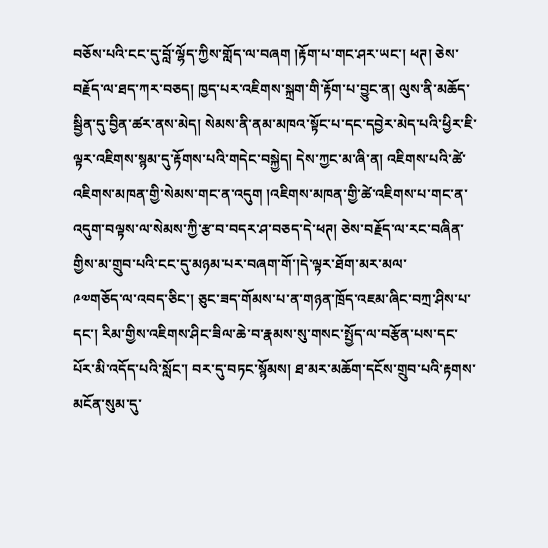བཅོས་པའི་ངང་དུ་བློ་ལྷོད་ཀྱིས་གློད་ལ་བཞག །རྟོག་པ་གང་ཤར་ཡང་། ཕཊ། ཅེས་བརྗོད་ལ་ཐད་ཀར་བཅད། ཁྱད་པར་འཇིགས་སྐྲག་གི་རྟོག་པ་བྱུང་ན། ལུས་ནི་མཆོད་སྦྱིན་དུ་བྱིན་ཚར་ནས་མེད། སེམས་ནི་ནམ་མཁའ་སྟོང་པ་དང་དབྱེར་མེད་པའི་ཕྱིར་ཇི་ལྟར་འཇིགས་སྙམ་དུ་རྟོགས་པའི་གདེང་བསྐྱེད། དེས་ཀྱང་མ་ཞི་ན། འཇིགས་པའི་ཚེ་འཇིགས་མཁན་གྱི་སེམས་གང་ན་འདུག །འཇིགས་མཁན་གྱི་ཚེ་འཇིགས་པ་གང་ན་འདུག་བལྟས་ལ་སེམས་ཀྱི་རྩ་བ་བདར་ཤ་བཅད་དེ་ཕཊ། ཅེས་བརྗོད་ལ་རང་བཞིན་གྱིས་མ་གྲུབ་པའི་ངང་དུ་མཉམ་པར་བཞག་གོ་།དེ་ལྟར་ཐོག་མར་མལ་
༩༧གཅོད་ལ་འབད་ཅིང་། ཅུང་ཟད་གོམས་པ་ན་གཉན་ཁྲོད་འཇམ་ཞིང་བཀྲ་ཤིས་པ་དང་། རིམ་གྱིས་འཇིགས་ཤིང་ཟིལ་ཆེ་བ་རྣམས་སུ་གསང་སྤྱོད་ལ་བརྩོན་པས་དང་པོར་མི་འདོད་པའི་སློང་། བར་དུ་བཏང་སྙོམས། ཐ་མར་མཆོག་དངོས་གྲུབ་པའི་རྟགས་མངོན་སུམ་དུ་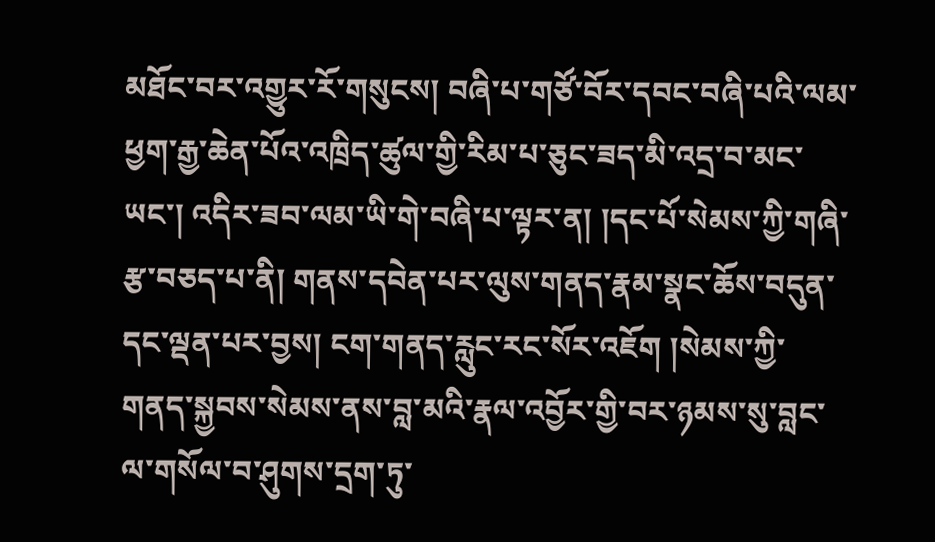མཐོང་བར་འགྱུར་རོ་གསུངས། བཞི་པ་གཙོ་བོར་དབང་བཞི་པའི་ལམ་ཕྱག་རྒྱ་ཆེན་པོའ་འཁྲིད་ཚུལ་གྱི་རིམ་པ་ཅུང་ཟད་མི་འདྲ་བ་མང་ཡང་། འདིར་ཟབ་ལམ་ཡི་གེ་བཞི་པ་ལྟར་ན། །དང་པོ་སེམས་ཀྱི་གཞི་རྩ་བཅད་པ་ནི། གནས་དབེན་པར་ལུས་གནད་རྣམ་སྣང་ཆོས་བདུན་དང་ལྡན་པར་བྱས། ངག་གནད་རླུང་རང་སོར་འཇོག །སེམས་ཀྱི་གནད་སྐྱབས་སེམས་ནས་བླ་མའི་རྣལ་འབྱོར་གྱི་བར་ཉམས་སུ་བླང་ལ་གསོལ་བ་ཤུགས་དྲག་ཏུ་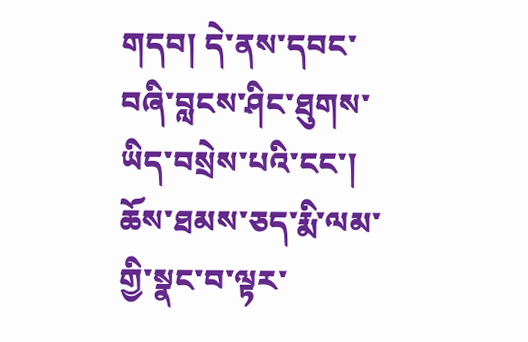གདབ། དེ་ནས་དབང་བཞི་བླངས་ཤིང་ཐུགས་ཡིད་བསྲེས་པའི་ངང་། ཆོས་ཐམས་ཅད་རྨི་ལམ་གྱི་སྣང་བ་ལྟར་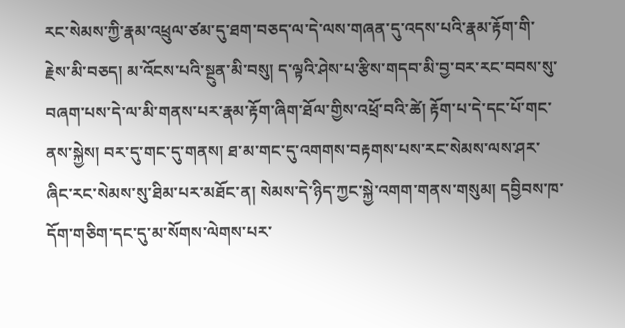རང་སེམས་ཀྱི་རྣམ་འཕྲུལ་ཙམ་དུ་ཐག་བཅད་ལ་དེ་ལས་གཞན་དུ་འདས་པའི་རྣམ་རྟོག་གི་རྗེས་མི་བཅད། མ་འོངས་པའི་སྔུན་མི་བསུ། ད་ལྟའི་ཤེས་པ་རྩིས་གདབ་མི་བྱ་བར་རང་བབས་སུ་བཞག་པས་དེ་ལ་མི་གནས་པར་རྣམ་རྟོག་ཞིག་ཐོལ་གྱིས་འཕྲོ་བའི་ཚེ། རྟོག་པ་དེ་དང་པོ་གང་ནས་སྐྱེས། བར་དུ་གང་དུ་གནས། ཐ་མ་གང་དུ་འགགས་བརྟགས་པས་རང་སེམས་ལས་ཤར་ཞིང་རང་སེམས་སུ་ཐིམ་པར་མཐོང་ན། སེམས་དེ་ཉིད་ཀྱང་སྐྱེ་འགག་གནས་གསུམ། དབྱིབས་ཁ་དོག་གཅིག་དང་དུ་མ་སོགས་ལེགས་པར་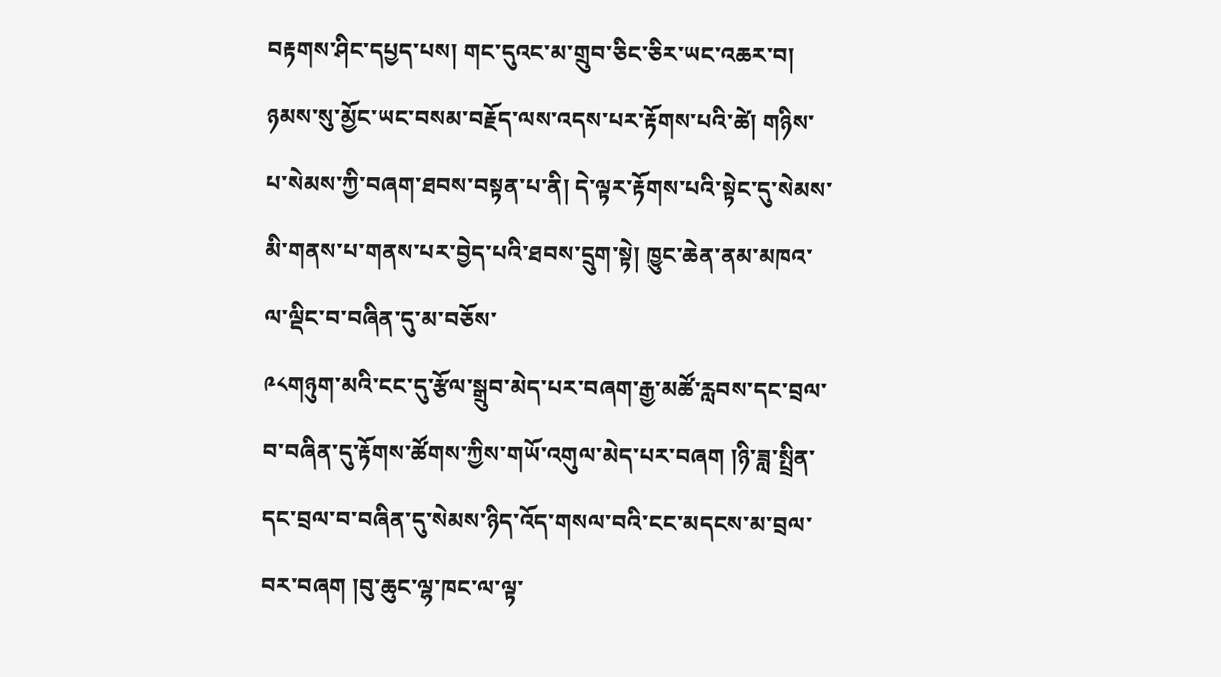བརྟགས་ཤིང་དཔྱད་པས། གང་དུའང་མ་གྲུབ་ཅིང་ཅིར་ཡང་འཆར་བ། ཉམས་སུ་མྱོང་ཡང་བསམ་བརྗོད་ལས་འདས་པར་རྟོགས་པའི་ཚེ། གཉིས་པ་སེམས་ཀྱི་བཞག་ཐབས་བསྟན་པ་ནི། དེ་ལྟར་རྟོགས་པའི་སྟེང་དུ་སེམས་མི་གནས་པ་གནས་པར་བྱེད་པའི་ཐབས་དྲུག་སྟེ། ཁྱུང་ཆེན་ནམ་མཁའ་ལ་ལྡིང་བ་བཞིན་དུ་མ་བཅོས་
༩༨གཉུག་མའི་ངང་དུ་རྩོལ་སྒྲུབ་མེད་པར་བཞག་རྒྱ་མཚོ་རླབས་དང་བྲལ་བ་བཞིན་དུ་རྟོགས་ཚོགས་ཀྱིས་གཡོ་འགུལ་མེད་པར་བཞག །ཉི་ཟླ་སྤྲིན་དང་བྲལ་བ་བཞིན་དུ་སེམས་ཉིད་འོད་གསལ་བའི་ངང་མདངས་མ་བྲལ་བར་བཞག །བུ་ཆུང་ལྷ་ཁང་ལ་ལྟ་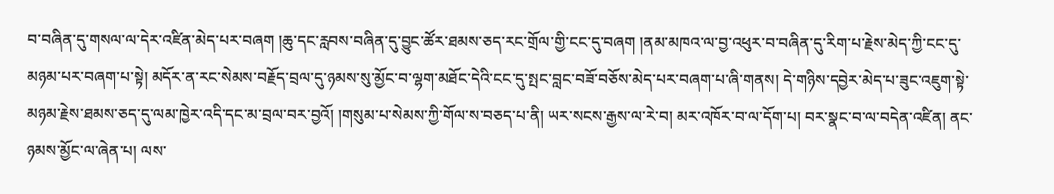བ་བཞིན་དུ་གསལ་ལ་དེར་འཛིན་མེད་པར་བཞག །ཆུ་དང་རླབས་བཞིན་དུ་བྱུང་ཚོར་ཐམས་ཅད་རང་གྲོལ་གྱི་ངང་དུ་བཞག །ནམ་མཁའ་ལ་བྱ་འཕུར་བ་བཞིན་དུ་རིག་པ་རྗེས་མེད་ཀྱི་ངང་དུ་མཉམ་པར་བཞག་པ་སྟེ། མདོར་ན་རང་སེམས་བརྗོད་བྲལ་དུ་ཉམས་སུ་མྱོང་བ་ལྷག་མཐོང་དེའི་ངང་དུ་སྤང་བླང་བཟོ་བཅོས་མེད་པར་བཞག་པ་ཞི་གནས། དེ་གཉིས་དབྱེར་མེད་པ་ཟུང་འཇུག་སྟེ་མཉམ་རྗེས་ཐམས་ཅད་དུ་ལམ་ཁྱེར་འདི་དང་མ་བྲལ་བར་བྱའོ། །གསུམ་པ་སེམས་ཀྱི་གོལ་ས་བཅད་པ་ནི། ཡར་སངས་རྒྱས་ལ་རེ་བ། མར་འཁོར་བ་ལ་དོག་པ། བར་སྣང་བ་ལ་བདེན་འཛིན། ནང་ཉམས་མྱོང་ལ་ཞེན་པ། ལས་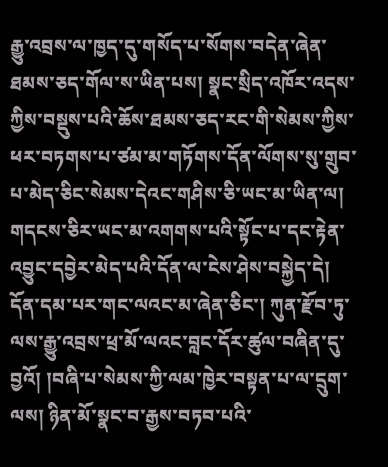རྒྱུ་འབྲས་ལ་ཁྱད་དུ་གསོད་པ་སོགས་བདེན་ཞེན་ཐམས་ཅད་གོལ་ས་ཡིན་པས། སྣང་སྲིད་འཁོར་འདས་ཀྱིས་བསྡུས་པའི་ཆོས་ཐམས་ཅད་རང་གི་སེམས་ཀྱིས་ཕར་བཏགས་པ་ཙམ་མ་གཏོགས་དོན་ལོགས་སུ་གྲུབ་པ་མེད་ཅིང་སེམས་དེའང་གཤིས་ཅི་ཡང་མ་ཡིན་ལ། གདངས་ཅིར་ཡང་མ་འགགས་པའི་སྟོང་པ་དང་རྟེན་འབྱུང་དབྱེར་མེད་པའི་དོན་ལ་ངེས་ཤེས་བསྐྱེད་དེ། དོན་དམ་པར་གང་ལའང་མ་ཞེན་ཅིང་། ཀུན་རྫོབ་ཏུ་ལས་རྒྱུ་འབྲས་ཕྲ་མོ་ལའང་བླང་དོར་ཚུལ་བཞིན་དུ་བྱའོ། །བཞི་པ་སེམས་ཀྱི་ལམ་ཁྱེར་བསྟན་པ་ལ་དྲུག་ལས། ཉིན་མོ་སྣང་བ་རྒྱས་བཏབ་པའི་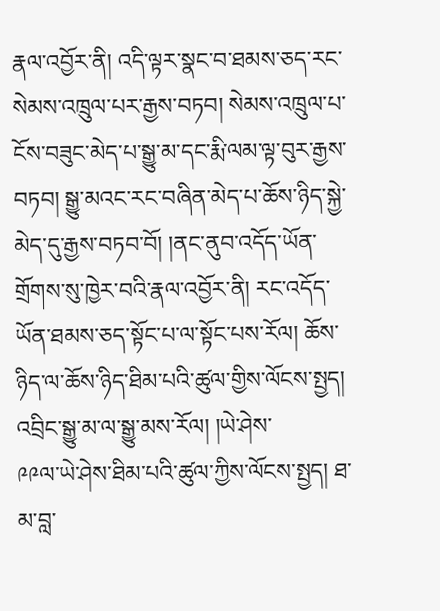རྣལ་འབྱོར་ནི། འདི་ལྟར་སྣང་བ་ཐམས་ཅད་རང་སེམས་འཁྲུལ་པར་རྒྱས་བཏབ། སེམས་འཁྲུལ་པ་ངོས་བཟུང་མེད་པ་སྒྱུ་མ་དང་རྨི་ལམ་ལྟ་བུར་རྒྱས་བཏབ། སྒྱུ་མའང་རང་བཞིན་མེད་པ་ཆོས་ཉིད་སྐྱེ་མེད་དུ་རྒྱས་བཏབ་བོ། །ནང་ནུབ་འདོད་ཡོན་གྲོགས་སུ་ཁྱེར་བའི་རྣལ་འབྱོར་ནི། རང་འདོད་ཡོན་ཐམས་ཅད་སྟོང་པ་ལ་སྟོང་པས་རོལ། ཆོས་ཉིད་ལ་ཆོས་ཉིད་ཐིམ་པའི་ཚུལ་གྱིས་ལོངས་སྤྱད། འབྲིང་སྒྱུ་མ་ལ་སྒྱུ་མས་རོལ། །ཡེ་ཤེས་
༩༩ལ་ཡེ་ཤེས་ཐིམ་པའི་ཚུལ་ཀྱིས་ལོངས་སྤྱད། ཐ་མ་བླ་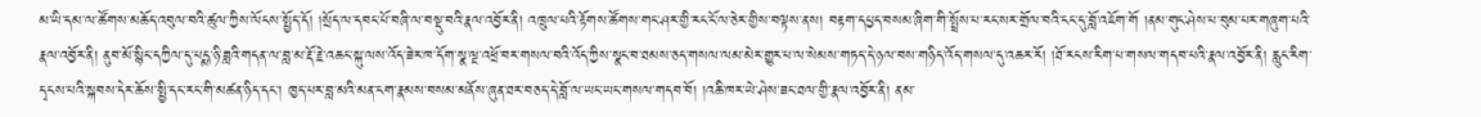མ་ཡི་དམ་ལ་ཚོགས་མཆོད་འབུལ་བའི་ཚུལ་ཀྱིས་ལོངས་སྤྱོད་དོ། །སྲོད་ལ་དབང་པོ་བཞི་ལ་བསྡུ་བའི་རྣལ་འབྱོར་ནི། འཁྲུལ་པའི་རྟོགས་ཚོགས་གང་ཤར་གྱི་རང་ངོ་ལ་ཅེར་གྱིས་བལྟས་ནས། བརྟག་དཔྱད་བསམ་ཞིག་གི་སྤྲོས་པ་རང་སར་གྲོལ་བའི་ངང་དུ་བློ་འཇོག་གོ །ནམ་གུང་ཤེས་པ་བུམ་པར་གཞུག་པའི་རྣལ་འབྱོར་ནི། ནུབ་མོ་སྙིང་དཀྱིལ་དུ་པདྨ་ཉི་ཟླའི་གདན་ལ་བླ་མ་རྡོ་རྗེ་འཆང་སྐུ་ལས་འོད་ཟེར་ཁ་དོག་སྣ་ལྔ་འཕྲོ་བར་གསལ་བའི་འོད་ཀྱིས་སྣང་བ་ཐམས་ཅད་གསལ་ལམ་མེར་གྱུར་པ་ལ་སེམས་གཏད་དེ་ཉལ་བས་གཉིད་འོད་གསལ་དུ་འཆར་རོ། །ཐོ་རངས་རིག་པ་གསལ་གདབ་པའི་རྣལ་འབྱོར་ནི། རླུང་རིག་དྭངས་པའི་སྐབས་དེར་ཆོས་སྤྱི་དང་རང་གི་མཚན་ཉིད་དང་། ཁྱད་པར་བླ་མའི་མན་ངག་རྣམས་བསམ་མནོས་ཞུན་ཐར་བཅད་དེ་བློ་ལ་ཡང་ཡང་གསལ་གདབ་བོ། །འཆི་ཁར་ཡེ་ཤེས་ཟང་ཐལ་གྱི་རྣལ་འབྱོར་ནི། ནམ་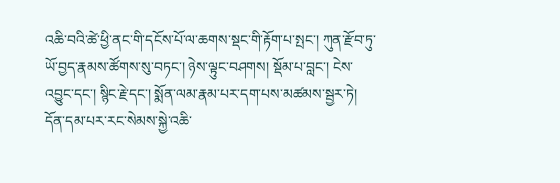འཆི་བའི་ཚེ་ཕྱི་ནང་གི་དངོས་པོ་ལ་ཆགས་སྡང་གི་རྟོག་པ་སྤང་། ཀུན་རྫོབ་ཏུ་ཡོ་བྱད་རྣམས་ཚོགས་སུ་བཏང་། ཉེས་ལྟུང་བཤགས། སྡོམ་པ་བླང་། ངེས་འབྱུང་དང་། སྙིང་རྗེ་དང་། སྨོན་ལམ་རྣམ་པར་དག་པས་མཚམས་སྦྱར་ཏེ། དོན་དམ་པར་རང་སེམས་སྐྱེ་འཆི་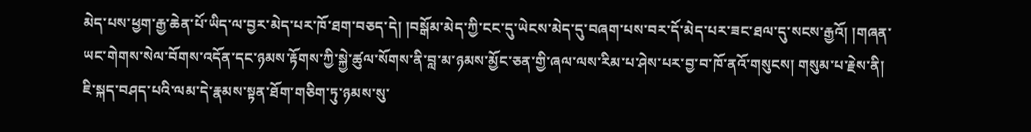མེད་པས་ཕྱག་རྒྱ་ཆེན་པོ་ཡིད་ལ་བྱར་མེད་པར་ཁོ་ཐག་བཅད་དེ། །བསྒོམ་མེད་ཀྱི་ངང་དུ་ཡེངས་མེད་དུ་བཞག་པས་བར་དོ་མེད་པར་ཟང་ཐལ་དུ་སངས་རྒྱའོ། །གཞན་ཡང་གེགས་སེལ་བོགས་འདོན་དང་ཉམས་རྟོགས་ཀྱི་སྐྱེ་ཚུལ་སོགས་ནི་བླ་མ་ཉམས་མྱོང་ཅན་གྱི་ཞལ་ལས་རིམ་པ་ཤེས་པར་བྱ་བ་ཁོ་ནའོ་གསུངས། གསུམ་པ་རྗེས་ནི། ཇི་སྐད་བཤད་པའི་ལམ་དེ་རྣམས་སྟན་ཐོག་གཅིག་ཏུ་ཉམས་སུ་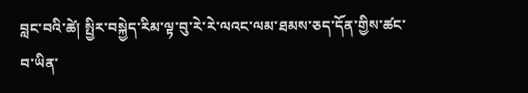བླང་བའི་ཚེ། སྤྱིར་བསྐྱེད་རིམ་ལྟ་བུ་རེ་རེ་ལའང་ལམ་ཐམས་ཅད་དོན་གྱིས་ཚང་བ་ཡིན་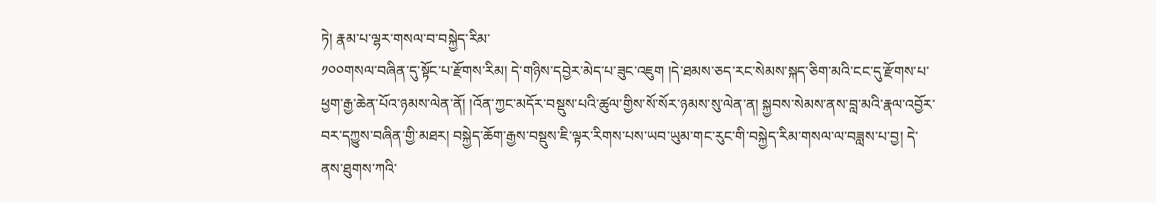ཏེ། རྣམ་པ་ལྷར་གསལ་བ་བསྐྱེད་རིམ་
༡༠༠གསལ་བཞིན་དུ་སྟོང་པ་རྫོགས་རིམ། དེ་གཉིས་དབྱེར་མེད་པ་ཟུང་འཇུག །དེ་ཐམས་ཅད་རང་སེམས་སྐད་ཅིག་མའི་ངང་དུ་རྫོགས་པ་ཕྱག་རྒྱ་ཆེན་པོའ་ཉམས་ལེན་ནོ། །འོན་ཀྱང་མདོར་བསྡུས་པའི་ཚུལ་གྱིས་སོ་སོར་ཉམས་སུ་ལེན་ན། སྐྱབས་སེམས་ནས་བླ་མའི་རྣལ་འབྱོར་བར་དཀྱུས་བཞིན་གྱི་མཐར། བསྐྱེད་ཆོག་རྒྱས་བསྡུས་ཇི་ལྟར་རིགས་པས་ཡབ་ཡུམ་གང་རུང་གི་བསྐྱེད་རིམ་གསལ་ལ་བཟླས་པ་བྱ། དེ་ནས་ཐུགས་ཀའི་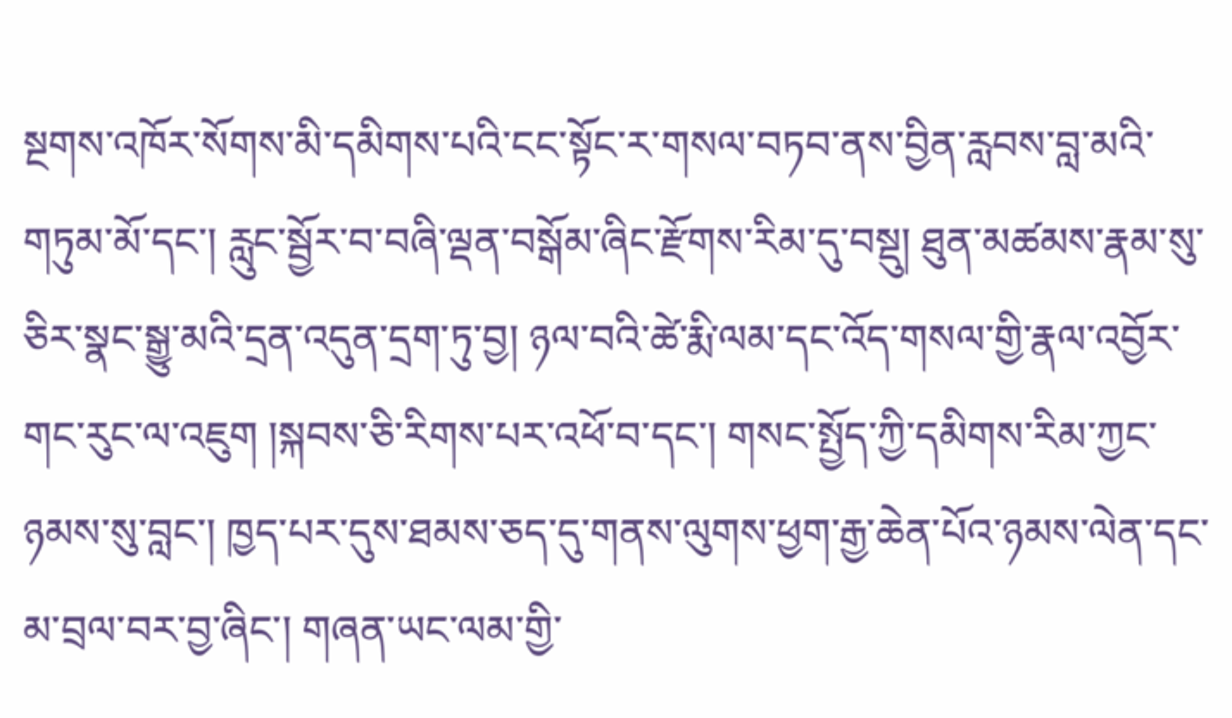སྔགས་འཁོར་སོགས་མི་དམིགས་པའི་ངང་སྟོང་ར་གསལ་བཏབ་ནས་བྱིན་རླབས་བླ་མའི་གཏུམ་མོ་དང་། རླུང་སྦྱོར་བ་བཞི་ལྡན་བསྒོམ་ཞིང་རྫོགས་རིམ་དུ་བསྡུ། ཐུན་མཚམས་རྣམ་སུ་ཅིར་སྣང་སྒྱུ་མའི་དྲན་འདུན་དྲག་ཏུ་བྱ། ཉལ་བའི་ཚེ་རྨི་ལམ་དང་འོད་གསལ་གྱི་རྣལ་འབྱོར་གང་རུང་ལ་འཇུག །སྐབས་ཅི་རིགས་པར་འཕོ་བ་དང་། གསང་སྤྱོད་ཀྱི་དམིགས་རིམ་ཀྱང་ཉམས་སུ་བླང་། ཁྱད་པར་དུས་ཐམས་ཅད་དུ་གནས་ལུགས་ཕྱག་རྒྱ་ཆེན་པོའ་ཉམས་ལེན་དང་མ་བྲལ་བར་བྱ་ཞིང་། གཞན་ཡང་ལམ་གྱི་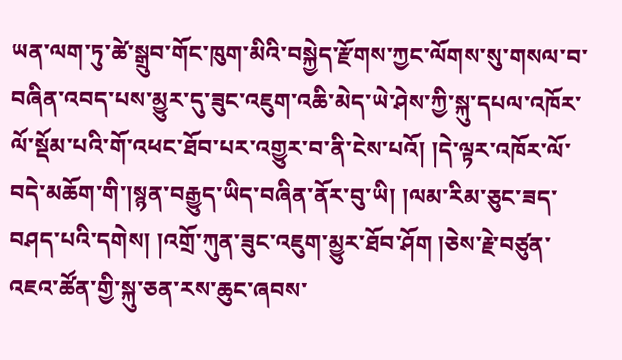ཡན་ལག་ཏུ་ཚེ་སྒྲུབ་གོང་ཁུག་མིའི་བསྐྱེད་རྫོགས་ཀྱང་ལོགས་སུ་གསལ་བ་བཞིན་འབད་པས་མྱུར་དུ་ཟུང་འཇུག་འཆི་མེད་ཡེ་ཤེས་ཀྱི་སྐུ་དཔལ་འཁོར་ལོ་སྡོམ་པའི་གོ་འཕང་ཐོབ་པར་འགྱུར་བ་ནི་ངེས་པའོ། །དེ་ལྟར་འཁོར་ལོ་བདེ་མཆོག་གི་།སྙན་བརྒྱུད་ཡིད་བཞིན་ནོར་བུ་ཡི། །ལམ་རིམ་ཅུང་ཟད་བཤད་པའི་དགེས། །འགྲོ་ཀུན་ཟུང་འཇུག་མྱུར་ཐོབ་ཤོག །ཅེས་རྗེ་བཙུན་འཇའ་ཚོན་གྱི་སྐུ་ཅན་རས་ཆུང་ཞབས་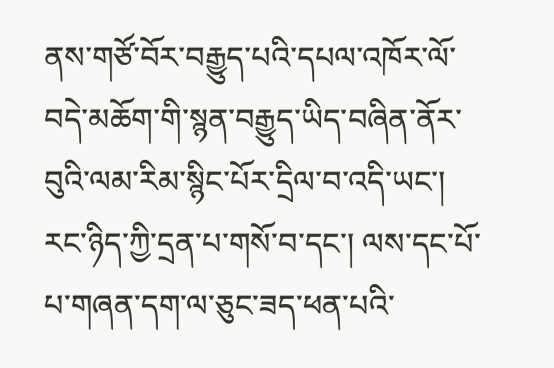ནས་གཙོ་བོར་བརྒྱུད་པའི་དཔལ་འཁོར་ལོ་བདེ་མཆོག་གི་སྙན་བརྒྱུད་ཡིད་བཞིན་ནོར་བུའི་ལམ་རིམ་སྙིང་པོར་དྲིལ་བ་འདི་ཡང་། རང་ཉིད་ཀྱི་དྲན་པ་གསོ་བ་དང་། ལས་དང་པོ་པ་གཞན་དག་ལ་ཅུང་ཟད་ཕན་པའི་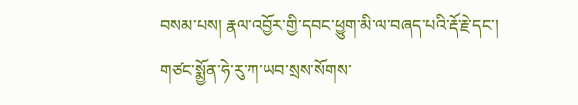བསམ་པས། རྣལ་འབྱོར་གྱི་དབང་ཕྱུག་མི་ལ་བཞད་པའི་རྡོ་རྗེ་དང་། གཙང་སྨྱོན་ཧེ་རུ་ཀ་ཡབ་སྲས་སོགས་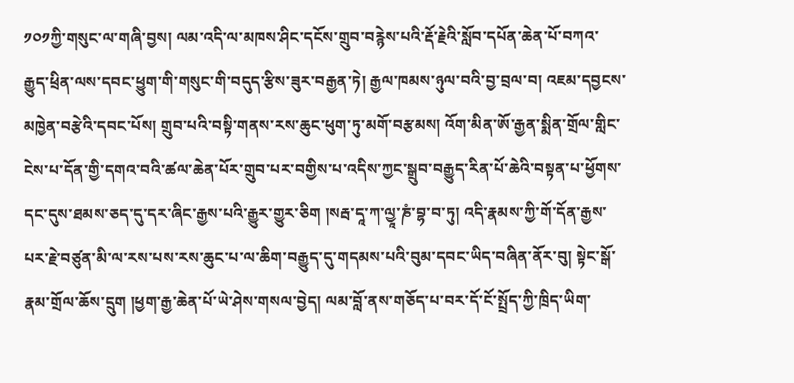༡༠༡ཀྱི་གསུང་ལ་གཞི་བྱས། ལམ་འདི་ལ་མཁས་ཤིང་དངོས་གྲུབ་བརྙེས་པའི་རྡོ་རྗེའི་སློབ་དཔོན་ཆེན་པོ་བཀའ་རྒྱུད་ཕྲིན་ལས་དབང་ཕྱུག་གི་གསུང་གི་བདུད་རྩིས་ཟུར་བརྒྱན་ཏེ། རྒྱལ་ཁམས་ཉུལ་བའི་བྱ་བྲལ་བ། འཇམ་དབྱངས་མཁྱེན་བརྩེའི་དབང་པོས། གྲུབ་པའི་བསྟི་གནས་རས་ཆུང་ཕུག་ཏུ་མགོ་བརྩམས། འོག་མིན་ཨོ་རྒྱན་སྨིན་གྲོལ་གླིང་ངེས་པ་དོན་གྱི་དགའ་བའི་ཚལ་ཆེན་པོར་གྲུབ་པར་བགྱིས་པ་འདིས་ཀྱང་སྒྲུབ་བརྒྱུད་རིན་པོ་ཆེའི་བསྟན་པ་ཕྱོགས་དང་དུས་ཐམས་ཅད་དུ་དར་ཞིང་རྒྱས་པའི་རྒྱུར་གྱུར་ཅིག །སརྦ་དཱ་ཀ་ལྱཱ་ཎཾ་བྷ་བ་ཏུ། འདི་རྣམས་ཀྱི་གོ་དོན་རྒྱས་པར་རྗེ་བཙུན་མི་ལ་རས་པས་རས་ཆུང་པ་ལ་ཆིག་བརྒྱུད་དུ་གདམས་པའི་བུམ་དབང་ཡིད་བཞིན་ནོར་བུ། སྟེང་སྒོ་རྣམ་གྲོལ་ཆོས་དྲུག །ཕྱག་རྒྱ་ཆེན་པོ་ཡེ་ཤེས་གསལ་བྱེད། ལམ་བློ་ནས་གཅོད་པ་བར་དོ་ངོ་སྤྲོད་ཀྱི་ཁྲིད་ཡིག་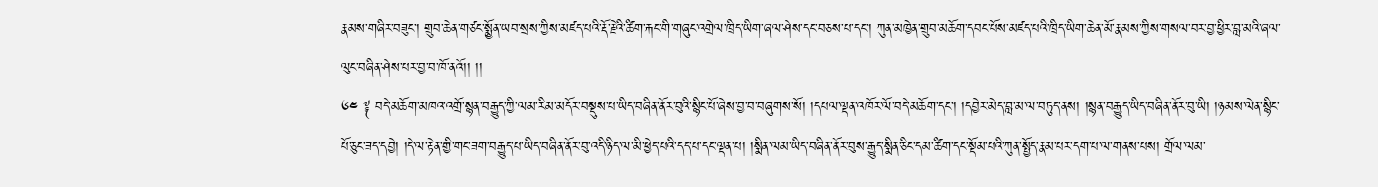རྣམས་གཞིར་བཟུང་། གྲུབ་ཆེན་གཙང་སྨྱོན་ཡབ་སྲས་ཀྱིས་མཛད་པའི་རྡོ་རྗེའི་ཚིག་རྐང་གི་གཞུང་འགྲེལ་ཁྲིད་ཡིག་ཞལ་ཤེས་དང་བཅས་པ་དང་། ཀུན་མཁྱེན་གྲུབ་མཆོག་དབང་པོས་མཛད་པའི་ཁྲིད་ཡིག་ཆེན་མོ་རྣམས་ཀྱིས་གསལ་བར་བྱ་ཕྱིར་བླ་མའི་ཞལ་ལུང་བཞིན་ཤེས་པར་བྱ་བ་ཁོ་ནའོ།། །།
༦༤ ༈ བདེ་མཆོག་མཁའ་འགྲོ་སྙན་བརྒྱུད་ཀྱི་ལམ་རིམ་མདོར་བསྡུས་པ་ཡིད་བཞིན་ནོར་བུའི་སྙིང་པོ་ཞེས་བྱ་བ་བཞུགས་སོ། །དཔལ་ལྡན་འཁོར་ལོ་བདེ་མཆོག་དང་། །དབྱེར་མེད་བླ་མ་ལ་བཏུད་ནས། །སྙན་བརྒྱུད་ཡིད་བཞིན་ནོར་བུ་ཡི། །ཉམས་ལེན་སྙིང་པོ་ཅུང་ཟད་དབྱེ། །དེ་ལ་རྟེན་གྱི་གང་ཟག་བརྒྱུད་པ་ཡིད་བཞིན་ནོར་བུ་འདི་ཉིད་ལ་མི་ཕྱེད་པའི་དད་པ་དང་ལྡན་པ། །སྨིན་ལམ་ཡིད་བཞིན་ནོར་བུས་རྒྱུད་སྨིན་ཅིང་དམ་ཚིག་དང་སྡོམ་པའི་ཀུན་སྤྱོད་རྣམ་པར་དག་པ་ལ་གནས་པས། གྲོལ་ལམ་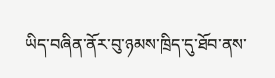ཡིད་བཞིན་ནོར་བུ་ཉམས་ཁྲིད་དུ་ཐོབ་ནས་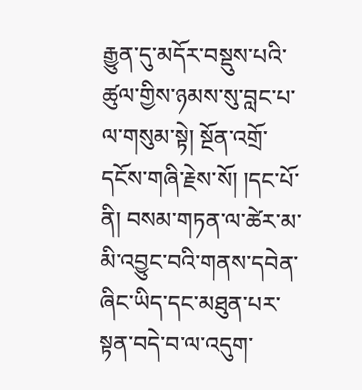རྒྱུན་དུ་མདོར་བསྡུས་པའི་ཚུལ་གྱིས་ཉམས་སུ་བླང་པ་ལ་གསུམ་སྟེ། སྔོན་འགྲོ་དངོས་གཞི་རྗེས་སོ། །དང་པོ་ནི། བསམ་གཏན་ལ་ཚེར་མ་མི་འབྱུང་བའི་གནས་དབེན་ཞིང་ཡིད་དང་མཐུན་པར་སྟན་བདེ་བ་ལ་འདུག་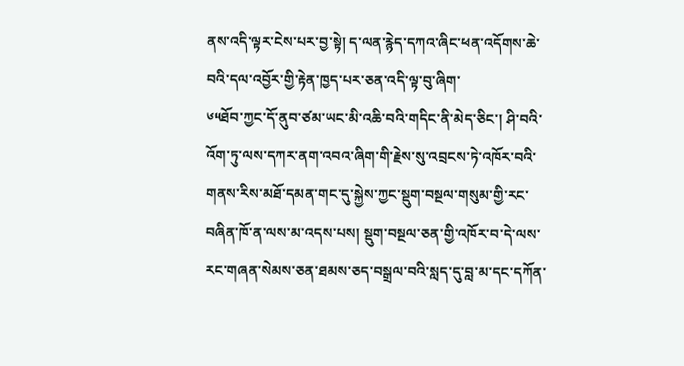ནས་འདི་ལྟར་ངེས་པར་བྱ་སྟེ། ད་ལན་རྙེད་དཀའ་ཞིང་ཕན་འདོགས་ཆེ་བའི་དལ་འབྱོར་གྱི་རྟེན་ཁྱད་པར་ཅན་འདི་ལྟ་བུ་ཞིག་
༦༥ཐོབ་ཀྱང་དོ་ནུབ་ཙམ་ཡང་མི་འཆི་བའི་གདིང་ནི་མེད་ཅིང་། ཤི་བའི་འོག་ཏུ་ལས་དཀར་ནག་འབའ་ཞིག་གི་རྗེས་སུ་འབྲངས་ཏེ་འཁོར་བའི་གནས་རིས་མཐོ་དམན་གང་དུ་སྐྱེས་ཀྱང་སྡུག་བསྔལ་གསུམ་གྱི་རང་བཞིན་ཁོ་ན་ལས་མ་འདས་པས། སྡུག་བསྔལ་ཅན་གྱི་འཁོར་བ་དེ་ལས་རང་གཞན་སེམས་ཅན་ཐམས་ཅད་བསྒྲལ་བའི་སླད་དུ་བླ་མ་དང་དཀོན་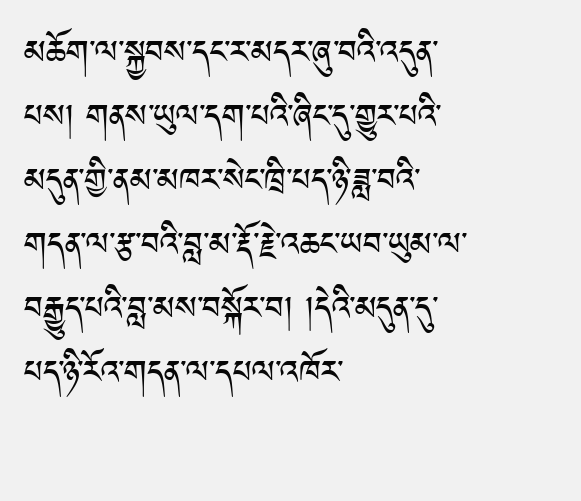མཆོག་ལ་སྐྱབས་དང་ར་མདར་ཞུ་བའི་འདུན་པས། གནས་ཡུལ་དག་པའི་ཞིང་དུ་གྱུར་པའི་མདུན་གྱི་ནམ་མཁར་སེང་ཁྲི་པད་ཉི་ཟླ་བའི་གདན་ལ་རྩ་བའི་བླ་མ་རྡོ་རྗེ་འཆང་ཡབ་ཡུམ་ལ་བརྒྱུད་པའི་བླ་མས་བསྐོར་བ། །དེའི་མདུན་དུ་པད་ཉི་རོའ་གདན་ལ་དཔལ་འཁོར་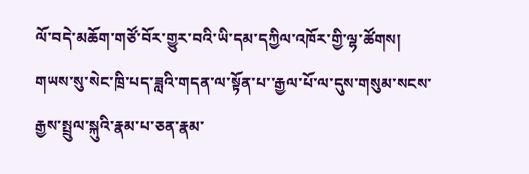ལོ་བདེ་མཆོག་གཙོ་བོར་གྱུར་བའི་ཡི་དམ་དཀྱིལ་འཁོར་གྱི་ལྷ་ཚོགས། གཡས་སུ་སེང་ཁྲི་པད་ཟླའི་གདན་ལ་སྟོན་པ་་རྒྱལ་པོ་ལ་དུས་གསུམ་སངས་རྒྱས་སྤྲུལ་སྐུའི་རྣམ་པ་ཅན་རྣམ་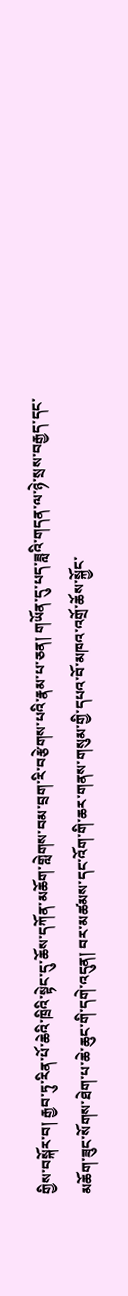གྱིས་བསྐོར་བ། རྒྱབ་ཏུ་རིན་པོ་ཆེའི་ཁྲིའི་སྟེང་དུ་ཆོས་དཀོན་མཆོག་གླེགས་བམ་བྲག་རི་བརྩེགས་པའི་རྣམ་པ་ཅན། གཡོན་དུ་པད་ཟླའི་གདན་ལ་ཉེ་སྲས་བརྒྱད་དང་མཆོག་ཟུང་སོགས་ཐེག་པ་ཆེ་ཆུང་གི་དགེ་འདུན། བར་མཚམས་དང་འོག་གི་ཆར་གནས་གསུམ་གྱི་དཔའ་བོ་མཁའ་འགྲོ་ཆོས་སྐྱོང་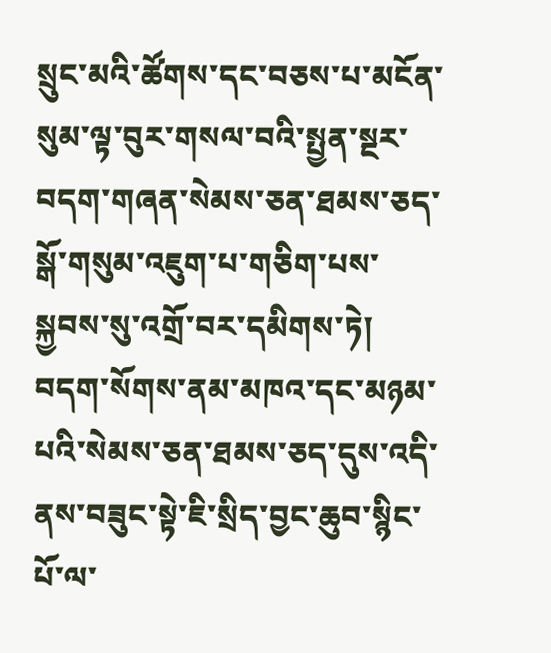སྲུང་མའི་ཚོགས་དང་བཅས་པ་མངོན་སུམ་ལྟ་བུར་གསལ་བའི་སྤྱན་སྔར་བདག་གཞན་སེམས་ཅན་ཐམས་ཅད་སྒོ་གསུམ་འཇུག་པ་གཅིག་པས་སྐྱབས་སུ་འགྲོ་བར་དམིགས་ཏེ། བདག་སོགས་ནམ་མཁའ་དང་མཉམ་པའི་སེམས་ཅན་ཐམས་ཅད་དུས་འདི་ནས་བཟུང་སྟེ་ཇི་སྲིད་བྱང་ཆུབ་སྙིང་པོ་ལ་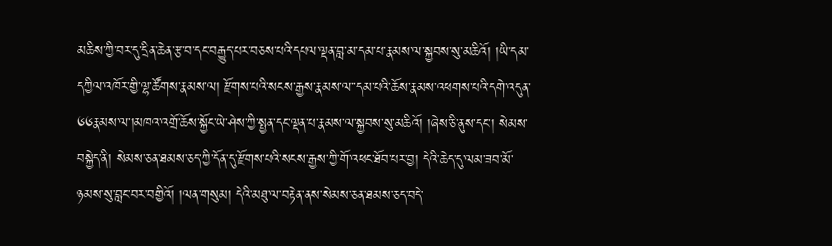མཆིས་ཀྱི་བར་དུ་དྲིན་ཆེན་རྩ་བ་དང་བརྒྱུད་པར་བཅས་པའི་དཔལ་ལྡན་བླ་མ་དམ་པ་རྣམས་ལ་སྐྱབས་སུ་མཆིའོ། །ཡི་དམ་དཀྱིལ་འཁོར་གྱི་ལྷ་ཚོགས་རྣམས་ལ། རྫོགས་པའི་སངས་རྒྱས་རྣམས་ལ་་དམ་པའི་ཆོས་རྣམས་འཕགས་པའི་དགེ་འདུན་
༦༦རྣམས་ལ་།མཁའ་འགྲོ་ཆོས་སྐྱོང་ཡེ་ཤེས་ཀྱི་སྤྱན་དང་ལྡན་པ་རྣམས་ལ་སྐྱབས་སུ་མཆིའོ། །ཞེས་ཅི་ནུས་དང་། སེམས་བསྐྱེད་ནི། སེམས་ཅན་ཐམས་ཅད་ཀྱི་དོན་དུ་རྫོགས་པའི་སངས་རྒྱས་ཀྱི་གོ་འཕང་ཐོབ་པར་བྱ། དེའི་ཆེད་དུ་ལམ་ཟབ་མོ་ཉམས་སུ་བླང་བར་བགྱིའོ། །ལན་གསུམ། དེའི་མཐུ་ལ་བརྟེན་ནས་སེམས་ཅན་ཐམས་ཅད་བདེ་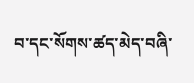བ་དང་སོགས་ཚད་མེད་བཞི་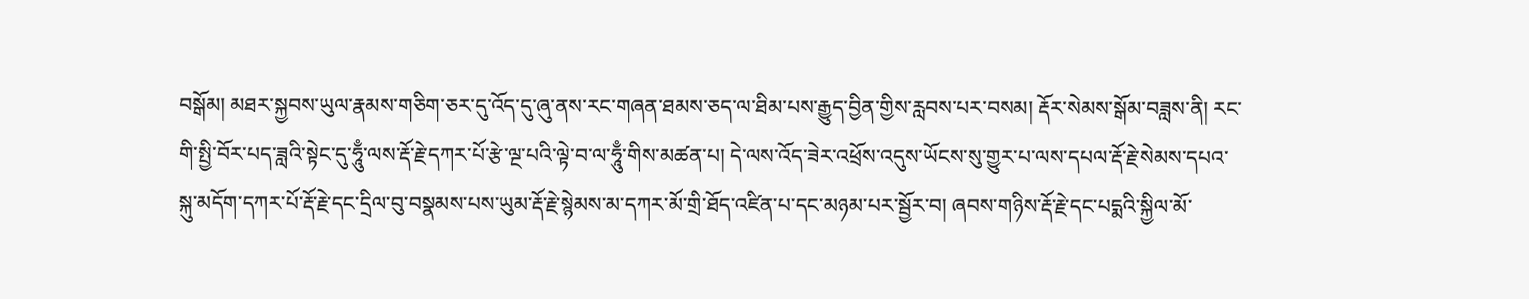བསྒོམ། མཐར་སྐྱབས་ཡུལ་རྣམས་གཅིག་ཅར་དུ་འོད་དུ་ཞུ་ནས་རང་གཞན་ཐམས་ཅད་ལ་ཐིམ་པས་རྒྱུད་བྱིན་གྱིས་རླབས་པར་བསམ། རྡོར་སེམས་སྒོམ་བཟླས་ནི། རང་གི་སྤྱི་བོར་པད་ཟླའི་སྟེང་དུ་ཧཱུྃ་ལས་རྡོ་རྗེ་དཀར་པོ་རྩེ་ལྔ་པའི་ལྟེ་བ་ལ་ཧཱུྃ་གིས་མཚན་པ། དེ་ལས་འོད་ཟེར་འཕྲོས་འདུས་ཡོངས་སུ་གྱུར་པ་ལས་དཔལ་རྡོ་རྗེ་སེམས་དཔའ་སྐུ་མདོག་དཀར་པོ་རྡོ་རྗེ་དང་དྲིལ་བུ་བསྣམས་པས་ཡུམ་རྡོ་རྗེ་སྙེམས་མ་དཀར་མོ་གྲི་ཐོད་འཛིན་པ་དང་མཉམ་པར་སྦྱོར་བ། ཞབས་གཉིས་རྡོ་རྗེ་དང་པདྨའི་སྐྱིལ་མོ་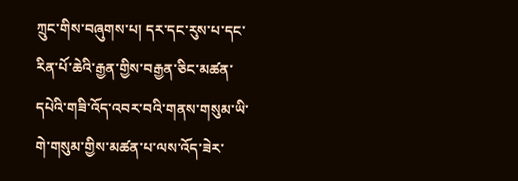ཀྲུང་གིས་བཞུགས་པ། དར་དང་རུས་པ་དང་རིན་པོ་ཆེའི་རྒྱན་གྱིས་བརྒྱན་ཅིང་མཚན་དཔེའི་གཟི་འོད་འབར་བའི་གནས་གསུམ་ཡི་གེ་གསུམ་གྱིས་མཚན་པ་ལས་འོད་ཟེར་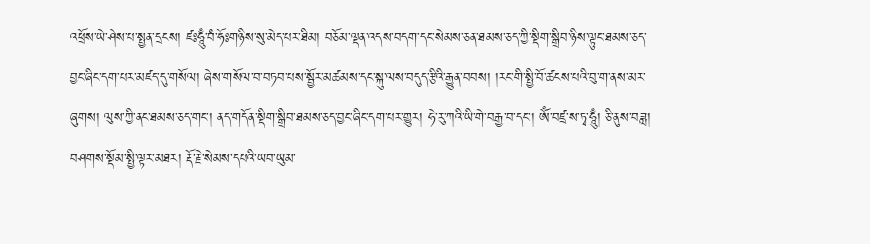འཕྲོས་ཡེ་ཤེས་པ་སྤྱན་དྲངས། ཛཿཧཱུྃ་བཾ་ཧོཿགཉིས་སུ་མེད་པར་ཐིམ། བཅོམ་ལྡན་འདས་བདག་དང་སེམས་ཅན་ཐམས་ཅད་ཀྱི་སྡིག་སྒྲིབ་ཉིས་ལྟུང་ཐམས་ཅད་བྱང་ཞིང་དག་པར་མཛད་དུ་གསོལ། ཞེས་གསོལ་བ་བཏབ་པས་སྦྱོར་མཚམས་དང་སྐུ་ལས་བདུད་རྩིའི་རྒྱུན་བབས། །རང་གི་སྤྱི་བོ་ཚངས་པའི་བུ་ག་ནས་མར་ཞུགས། ལུས་ཀྱི་ནང་ཐམས་ཅད་གང་། ནད་གདོན་སྡིག་སྒྲིབ་ཐམས་ཅད་བྱང་ཞིང་དག་པར་གྱུར། ཧེ་རུ་ཀའི་ཡི་གེ་བརྒྱ་བ་དང་། ༀ་བཛྲ་ས་ཏྭ་ཧཱུྃ། ཅི་ནུས་བཟླ། བཤགས་སྡོམ་སྤྱི་ལྟར་མཐར། རྡོ་རྗེ་སེམས་དཔའི་ཡབ་ཡུམ་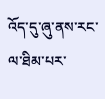འོད་དུ་ཞུ་ནས་རང་ལ་ཐིམ་པར་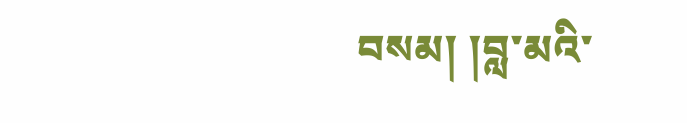བསམ། །བླ་མའི་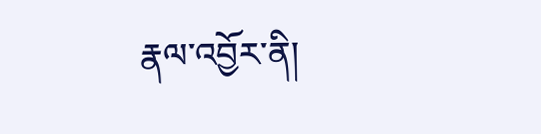རྣལ་འབྱོར་ནི།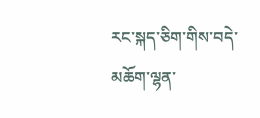རང་སྐད་ཅིག་གིས་བདེ་མཆོག་ལྷན་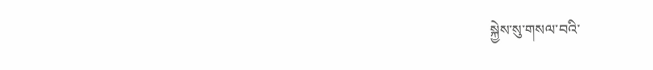སྐྱེས་སུ་གསལ་བའི་